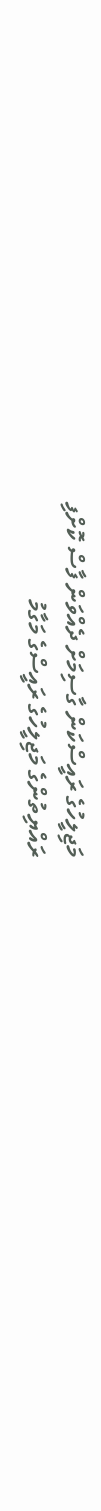މަޖިލީހުގެ ރައީސްކަން ގާސިމަށް ދެއްވަން ފާސް ކޮށްފި
ރައްޔިތުންގެ މަޖިލީހުގެ ރައީސްގެ މަގާމު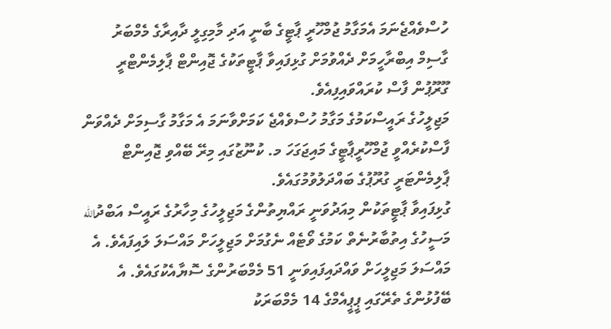ހުސްވެއްޖެނަމަ އެމަގާމު ޖުމްހޫރީ ޕާޓީގެ ބާނީ އަދި މާމިގިލީ ދާއިރާގެ މެމްބަރު ގާސިމް އިބްރާހީމަށް ދެއްވުމަށް ގުޅިފައިވާ ޕާޓީތަކުގެ ޖޮއިންޓް ޕާލިމެންޓްރީ ގޫރޫޕުން ފާސް ކުރައްވައިފިއެވެ.
މަޖިލީހުގެ ރައީސްކަމުގެ މަގާމު ހުސްވެއްޖެ ކަމަށްވާނަމަ އެ މަގާމު ގާސިމަށް ދެއްވަން ފާސްކުރެއްވީ ޖުމްހޫރީޕާޓީގެ މައިޖަގަހަ މ. ކުނޫޒުގައި މިރޭ ބޭއްވި ޖޮއިންޓް ޕާލިމެންޓަރީ ގުރޫޕުގެ ބައްދަލުވުމުގައެވެ.
ގުޅިފައިވާ ޕާޓީތަކުން މިއަދުވަނީ ރައްޔިތުންގެ މަޖިލީހުގެ މިހާރުގެ ރައީސް އަބްދުالله މަސީހުގެ އިތުބާރުނެތް ކަމުގެ ވޯޓެއް ނެގުމަށް މަޖިލީހަށް މައްސަލަ ލައިފައެވެ. އެ މައްސަލަ މަޖިލީހަށް ވައްދައިފައިވަނީ 51 މެމްބަރުންގެ ސޮޔާއެކުގައެވެ. އެ ބޭފުޅުންގެ ތެރޭގައި ޕީޕީއެމްގެ 14 މެމްބަރަކު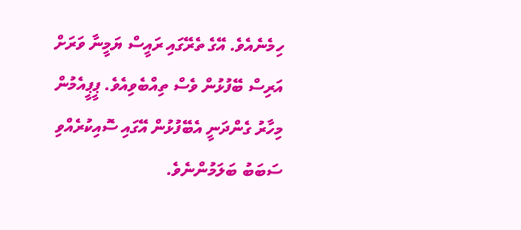ހިމެނެއެވެ. އޭގެ ތެރޭގައި ރައީސް ޔަމީނާ ވަރަށް އަރިސް ބޭފުޅުން ވެސް ތިއްބެވިއެވެ. ޕީޕީއެމުން މިހާރު ގެންދަނީ އެބޭފުޅުން އޭގައި ސޮއިކުރެއްވި ސަބަބު ބަލަމުންނެވެ.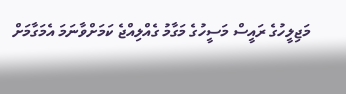މަޖިލީހުގެ ރައީސް މަސީހުގެ މަގާމު ގެއްލިއްޖެ ކަމަށްވާނަމަ އެމަގާމަށް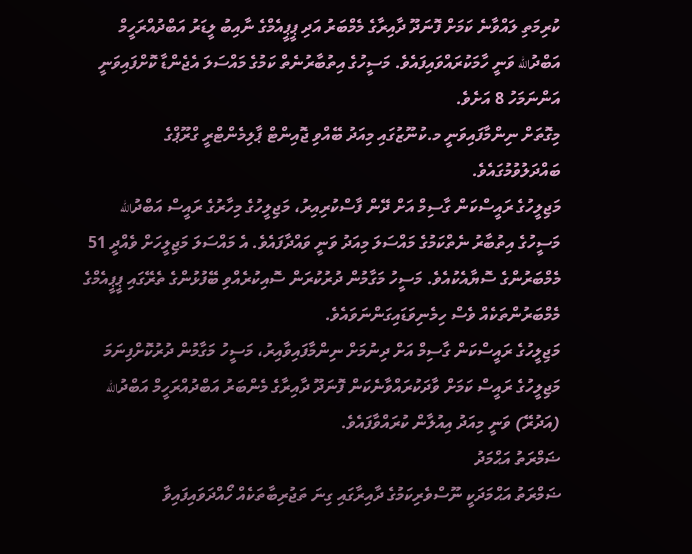ކުރިމަތި ލައްވާނެ ކަމަށް ފޮނަދޫ ދާއިރާގެ މެމްބަރު އަދި ޕީޕީއެމްގެ ނާއިބު ލީޑަރު އަބްދުއްރަހީމް އަބްދުالله ވަނީ ހާމަކުރައްވައިފައެވެ. މަސީހުގެ އިތުބާރުނެތް ކަމުގެ މައްސަލަ އެޖެންޑާ ކޮށްފައިވަނީ އަންނަމަހު 8 އަށެވެ.
މިގޮތަށް ނިންމާފައިވަނީ މ.ކުނޫޒުގައި މިއަދު ބޭއްވި ޖޮއިންޓް ޕާލިމެންޓްރީ ގްރޫޕްގެ ބައްދަލުވުމުގައެވެ.
މަޖިލީހުގެ ރައީސްކަން ގާސިމް އަށް ދޭން ފާސްކުރިއިރު، މަޖިލީހުގެ މިހާރުގެ ރައީސް އަބްދުالله މަސީހުގެ އިތުބާރު ނެތްކަމުގެ މައްސަލަ މިއަދު ވަނީ ވައްދާފައެވެ. އެ މައްސަލަ މަޖިލީހަށް ވެއްދީ 51 މެމްބަރުންގެ ސޮޔާއެކުއެވެ. މަސީހު މަގާމުން ދުރުކުރަން ސޮއިކުރެއްވި ބޭފުޅުންގެ ތެރޭގައި ޕީޕީއެމްގެ މެމްބަރުންތަކެއް ވެސް ހިމެނިވަޑައިގަންނަވައެވެ.
މަޖިލީހުގެ ރައީސްކަން ގާސިމް އަށް ދިނުމަށް ނިންމާފައިވާއިރު، މަސީހު މަގާމުން ދުރުކޮށްފިނަމަ މަޖިލީހުގެ ރައީސް ކަމަށް ވާދަކުރައްވާނެކަން ފޮނަދޫ ދާއިރާގެ މެންބަރު އަބްދުއްރަހީމް އަބްދުالله (އަދުރޭ) ވަނީ މިއަދު އިއުލާން ކުރައްވާފައެވެ.
ޟަމްރަތު އަޙްމަދު
ޟަމްރަތު އަޙްމަދަކީ ނޫސްވެރިކަމުގެ ދާއިރާގައި ގިނަ ތަޖުރިބާތަކެއް ހޯއްދަވައިފައިވާ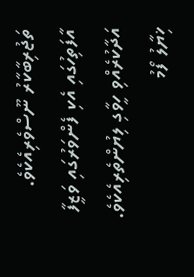ތަޖުރިބާކާރު ނޫސްވެރިއެކެވެ. އާފަތިހުގައި އެކި ފެންވަރުގައި ވަޒީފާ އަދާކުރެއްވި ހީވާގި ލިޔުންތެރިއެކެވެ.
ޚިޔާލު ފޯމު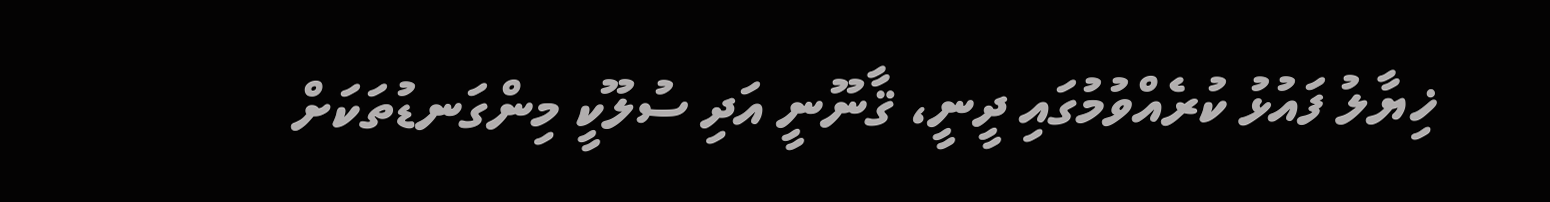ޚިޔާލު ފައުޅު ކުރެއްވުމުގައި ދީނީ، ޤާނޫނީ އަދި ސުލޫކީ މިންގަނޑުތަކަށް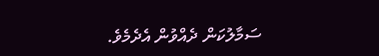ސަމާލުކަން ދެއްވުން އެދެމެވެ.